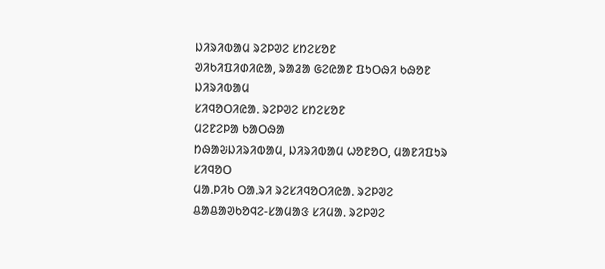ᱡᱤᱨᱤᱵᱟᱢ ᱨᱮᱞᱣᱮ ᱥᱴᱮᱥᱚᱱ
ᱣᱤᱠᱤᱯᱤᱰᱤᱭᱟ, ᱨᱟᱲᱟ ᱜᱮᱭᱟᱱ ᱯᱩᱛᱷᱤ ᱠᱷᱚᱱ
ᱡᱤᱨᱤᱵᱟᱢ
ᱥᱤᱧᱚᱛᱤᱭᱟᱹ ᱨᱮᱞᱣᱮ ᱥᱴᱮᱥᱚᱱ
ᱢᱮᱱᱮᱞᱟ ᱠᱟᱛᱷᱟ
ᱴᱷᱟᱶᱡᱤᱨᱤᱵᱟᱢ, ᱡᱤᱨᱤᱵᱟᱢ ᱦᱚᱱᱚᱛ, ᱢᱟᱱᱤᱯᱩᱨ
ᱥᱤᱧᱚᱛ
ᱢᱟᱹᱞᱤᱠ ᱛᱟᱹᱨᱤ ᱨᱮᱥᱤᱧᱚᱛᱤᱭᱟᱹ ᱨᱮᱞᱣᱮ
ᱪᱟᱪᱟᱣᱠᱚᱧᱮ-ᱥᱟᱢᱟᱝ ᱥᱤᱢᱟᱹ ᱨᱮᱞᱣᱮ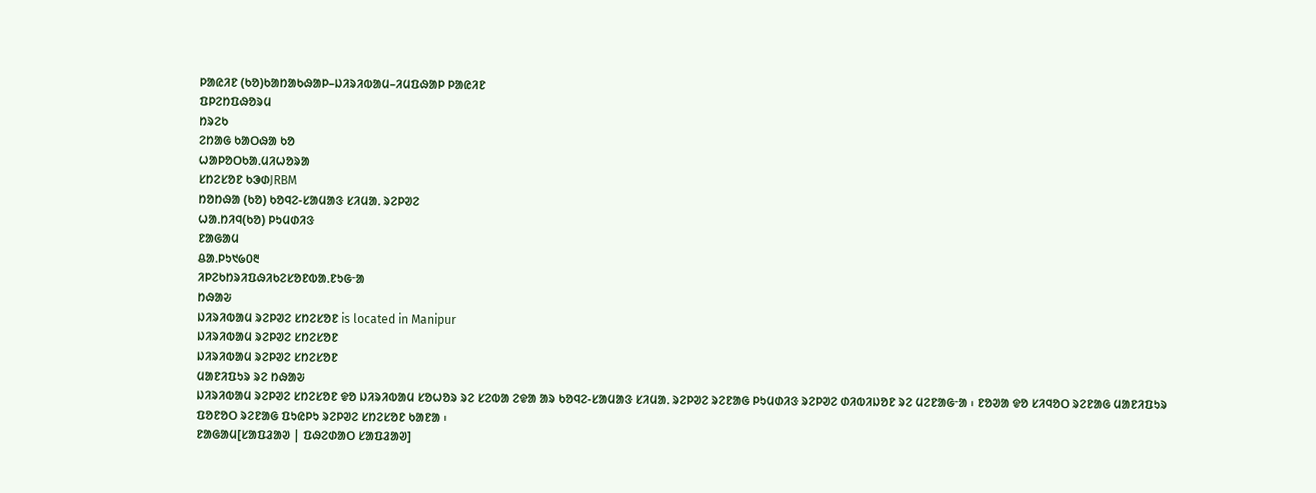ᱞᱟᱭᱤᱱ (ᱠᱚ)ᱠᱟᱴᱟᱠᱷᱟᱞ–ᱡᱤᱨᱤᱵᱟᱢ–ᱤᱢᱯᱷᱟᱞ ᱞᱟᱭᱤᱱ
ᱯᱞᱮᱴᱯᱷᱚᱨᱢ
ᱴᱨᱮᱠ
ᱮᱴᱟᱜ ᱠᱟᱛᱷᱟ ᱠᱚ
ᱦᱟᱞᱚᱛᱠᱟᱹᱢᱤᱦᱚᱨᱟ
ᱥᱴᱮᱥᱚᱱ ᱠᱳᱰJRBM
ᱴᱚᱴᱷᱟ (ᱠᱚ) ᱠᱚᱧᱮ-ᱥᱟᱢᱟᱝ ᱥᱤᱢᱟᱹ ᱨᱮᱞᱣᱮ
ᱦᱟᱹᱴᱤᱧ(ᱠᱚ) ᱞᱩᱢᱰᱤᱝ
ᱱᱟᱜᱟᱢ
ᱪᱟᱹᱞᱩ᱑᱙᱐᱓
ᱤᱞᱮᱠᱴᱨᱤᱯᱷᱤᱠᱮᱥᱚᱱᱵᱟᱹᱱᱩᱜᱼᱟ
ᱴᱷᱟᱶ
ᱡᱤᱨᱤᱵᱟᱢ ᱨᱮᱞᱣᱮ ᱥᱴᱮᱥᱚᱱ is located in Manipur
ᱡᱤᱨᱤᱵᱟᱢ ᱨᱮᱞᱣᱮ ᱥᱴᱮᱥᱚᱱ
ᱡᱤᱨᱤᱵᱟᱢ ᱨᱮᱞᱣᱮ ᱥᱴᱮᱥᱚᱱ
ᱢᱟᱱᱤᱯᱩᱨ ᱨᱮ ᱴᱷᱟᱶ
ᱡᱤᱨᱤᱵᱟᱢ ᱨᱮᱞᱣᱮ ᱥᱴᱮᱥᱚᱱ ᱫᱚ ᱡᱤᱨᱤᱵᱟᱢ ᱥᱚᱦᱚᱨ ᱨᱮ ᱥᱮᱵᱟ ᱮᱫᱟ ᱟᱨ ᱠᱚᱧᱮ-ᱥᱟᱢᱟᱝ ᱥᱤᱢᱟᱹ ᱨᱮᱞᱣᱮ ᱨᱮᱱᱟᱜ ᱞᱩᱢᱰᱤᱝ ᱨᱮᱞᱣᱮ ᱰᱤᱵᱤᱡᱚᱱ ᱨᱮ ᱢᱮᱱᱟᱜᱼᱟ ᱾ ᱱᱚᱣᱟ ᱫᱚ ᱥᱤᱧᱚᱛ ᱨᱮᱱᱟᱜ ᱢᱟᱱᱤᱯᱩᱨ ᱯᱚᱱᱚᱛ ᱨᱮᱱᱟᱜ ᱯᱩᱭᱞᱩ ᱨᱮᱞᱣᱮ ᱥᱴᱮᱥᱚᱱ ᱠᱟᱱᱟ ᱾
ᱱᱟᱜᱟᱢ[ᱥᱟᱯᱲᱟᱣ | ᱯᱷᱮᱰᱟᱛ ᱥᱟᱯᱲᱟᱣ]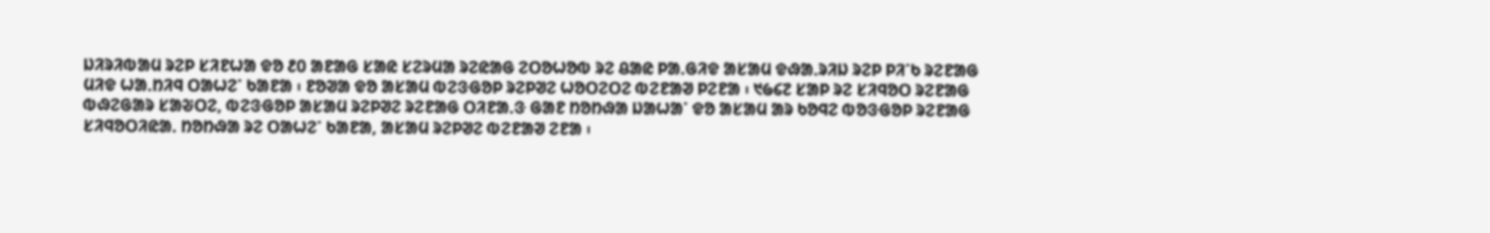ᱡᱤᱨᱤᱵᱟᱢ ᱨᱮᱞ ᱥᱤᱱᱦᱟ ᱫᱚ ᱒᱐ ᱟᱱᱟᱜ ᱥᱟᱭ ᱥᱮᱨᱢᱟ ᱨᱮᱭᱟᱜ ᱮᱛᱚᱦᱚᱵ ᱨᱮ ᱪᱟᱭ ᱞᱟᱹᱜᱤᱫ ᱟᱥᱟᱢ ᱫᱷᱟᱹᱨᱤᱡ ᱨᱮᱞ ᱞᱤᱸᱠ ᱨᱮᱱᱟᱜ ᱢᱤᱫ ᱦᱟᱹᱴᱤᱧ ᱛᱟᱦᱮᱸ ᱠᱟᱱᱟ ᱾ ᱱᱚᱣᱟ ᱫᱚ ᱟᱥᱟᱢ ᱵᱮᱝᱜᱚᱞ ᱨᱮᱞᱣᱮ ᱦᱚᱛᱮᱛᱮ ᱵᱮᱱᱟᱣ ᱞᱮᱱᱟ ᱾ ᱑᱙᱔᱗ ᱥᱟᱞ ᱨᱮ ᱥᱤᱧᱚᱛ ᱨᱮᱱᱟᱜ ᱵᱷᱮᱜᱟᱨ ᱥᱟᱶᱛᱮ, ᱵᱮᱝᱜᱚᱞ ᱟᱥᱟᱢ ᱨᱮᱞᱣᱮ ᱨᱮᱱᱟᱜ ᱛᱤᱱᱟᱹᱝ ᱜᱟᱱ ᱴᱚᱴᱷᱟ ᱡᱟᱦᱟᱸ ᱫᱚ ᱟᱥᱟᱢ ᱟᱨ ᱠᱚᱧᱮ ᱵᱚᱝᱜᱚᱞ ᱨᱮᱱᱟᱜ ᱥᱤᱧᱚᱛᱤᱭᱟᱹ ᱴᱚᱴᱷᱟ ᱨᱮ ᱛᱟᱦᱮᱸ ᱠᱟᱱᱟ, ᱟᱥᱟᱢ ᱨᱮᱞᱣᱮ ᱵᱮᱱᱟᱣ ᱮᱱᱟ ᱾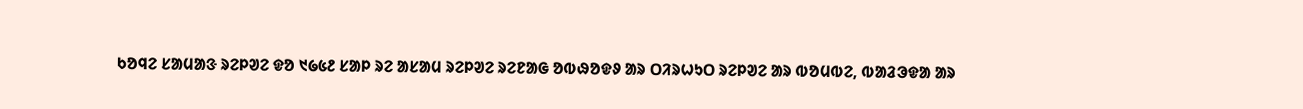ᱠᱚᱧᱮ ᱥᱟᱢᱟᱝ ᱨᱮᱞᱣᱮ ᱫᱚ ᱑᱙᱕᱒ ᱥᱟᱞ ᱨᱮ ᱟᱥᱟᱢ ᱨᱮᱞᱣᱮ ᱨᱮᱱᱟᱜ ᱚᱵᱷᱚᱫᱽ ᱟᱨ ᱛᱤᱨᱦᱩᱛ ᱨᱮᱞᱣᱮ ᱟᱨ ᱵᱚᱢᱵᱮ, ᱵᱟᱲᱳᱫᱟ ᱟᱨ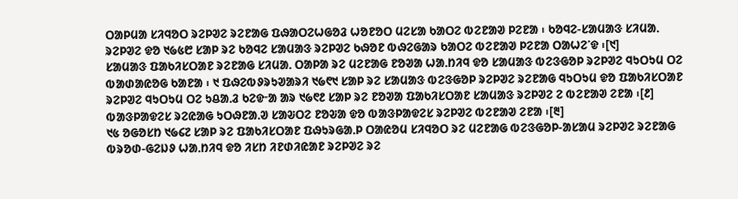ᱛᱟᱞᱢᱟ ᱥᱤᱧᱚᱛ ᱨᱮᱞᱣᱮ ᱨᱮᱱᱟᱜ ᱯᱷᱟᱛᱮᱦᱜᱚᱲ ᱦᱚᱱᱚᱛ ᱢᱮᱥᱟ ᱠᱟᱛᱮ ᱵᱮᱱᱟᱣ ᱞᱮᱱᱟ ᱾ ᱠᱚᱧᱮ-ᱥᱟᱢᱟᱝ ᱥᱤᱢᱟᱹ ᱨᱮᱞᱣᱮ ᱫᱚ ᱑᱙᱕᱘ ᱥᱟᱞ ᱨᱮ ᱠᱚᱧᱮ ᱥᱟᱢᱟᱝ ᱨᱮᱞᱣᱮ ᱠᱷᱚᱱ ᱵᱷᱮᱜᱟᱨ ᱠᱟᱛᱮ ᱵᱮᱱᱟᱣ ᱞᱮᱱᱟ ᱛᱟᱦᱮᱸᱫ ᱾[᱑]
ᱥᱟᱢᱟᱝ ᱯᱟᱠᱤᱥᱛᱟᱱ ᱨᱮᱱᱟᱜ ᱥᱤᱢᱟᱹ ᱛᱟᱞᱟ ᱨᱮ ᱢᱮᱱᱟᱜ ᱱᱚᱣᱟ ᱦᱟᱹᱴᱤᱧ ᱫᱚ ᱥᱟᱢᱟᱝ ᱵᱮᱝᱜᱚᱞ ᱨᱮᱞᱣᱮ ᱧᱩᱛᱩᱢ ᱛᱮ ᱵᱟᱰᱟᱭᱚᱜ ᱠᱟᱱᱟ ᱾ ᱑ ᱯᱷᱮᱵᱽᱨᱩᱣᱟᱨᱤ ᱑᱙᱖᱑ ᱥᱟᱞ ᱨᱮ ᱥᱟᱢᱟᱝ ᱵᱮᱝᱜᱚᱞ ᱨᱮᱞᱣᱮ ᱨᱮᱱᱟᱜ ᱧᱩᱛᱩᱢ ᱫᱚ ᱯᱟᱠᱤᱥᱛᱟᱱ ᱨᱮᱞᱣᱮ ᱧᱩᱛᱩᱢ ᱛᱮ ᱩᱪᱟᱹᱲ ᱠᱮᱫᱼᱟ ᱟᱨ ᱑᱙᱖᱒ ᱥᱟᱞ ᱨᱮ ᱱᱚᱣᱟ ᱯᱟᱠᱤᱥᱛᱟᱱ ᱥᱟᱢᱟᱝ ᱨᱮᱞᱣᱮ ᱮ ᱵᱮᱱᱟᱣ ᱮᱱᱟ ᱾[᱒] ᱵᱟᱝᱞᱟᱫᱮᱥ ᱨᱮᱭᱟᱜ ᱩᱛᱷᱱᱟᱹᱣ ᱥᱟᱶᱛᱮ ᱱᱚᱶᱟ ᱫᱚ ᱵᱟᱝᱞᱟᱫᱮᱥ ᱨᱮᱞᱣᱮ ᱵᱮᱱᱟᱣ ᱮᱱᱟ ᱾[᱓]
᱑᱕ ᱚᱜᱚᱥᱴ ᱑᱙᱔᱗ ᱥᱟᱞ ᱨᱮ ᱯᱟᱠᱤᱥᱛᱟᱱ ᱯᱷᱩᱨᱜᱟᱹᱞ ᱛᱟᱭᱚᱢ ᱥᱤᱧᱚᱛ ᱨᱮ ᱢᱮᱱᱟᱜ ᱵᱮᱝᱜᱚᱞ-ᱟᱥᱟᱢ ᱨᱮᱞᱣᱮ ᱨᱮᱱᱟᱜ ᱵᱨᱚᱰ-ᱜᱮᱡᱽ ᱦᱟᱹᱴᱤᱧ ᱫᱚ ᱤᱥᱴ ᱤᱱᱰᱤᱭᱟᱱ ᱨᱮᱞᱣᱮ ᱨᱮ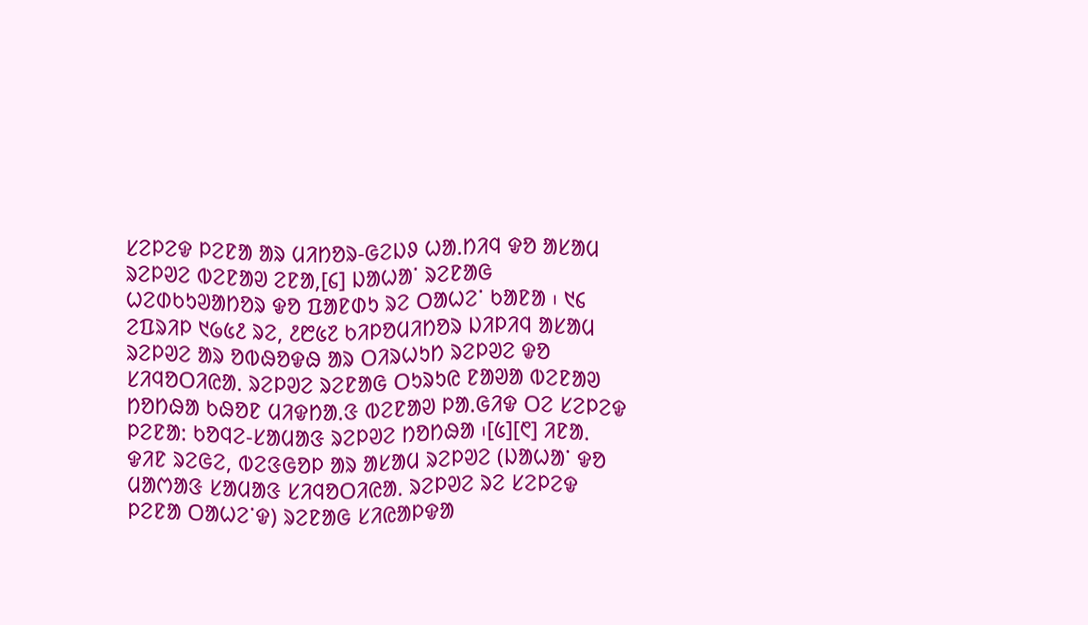ᱥᱮᱞᱮᱫ ᱞᱮᱱᱟ ᱟᱨ ᱢᱤᱴᱚᱨ-ᱜᱮᱡᱽ ᱦᱟᱹᱴᱤᱧ ᱫᱚ ᱟᱥᱟᱢ ᱨᱮᱞᱣᱮ ᱵᱮᱱᱟᱣ ᱮᱱᱟ,[᱔] ᱡᱟᱦᱟᱸ ᱨᱮᱱᱟᱜ ᱦᱮᱰᱠᱩᱣᱟᱴᱚᱨ ᱫᱚ ᱯᱟᱱᱰᱩ ᱨᱮ ᱛᱟᱦᱮᱸ ᱠᱟᱱᱟ ᱾ ᱑᱔ ᱮᱯᱨᱤᱞ ᱑᱙᱕᱒ ᱨᱮ, ᱒᱘᱕᱗ ᱠᱤᱞᱚᱢᱤᱴᱚᱨ ᱡᱤᱞᱤᱧ ᱟᱥᱟᱢ ᱨᱮᱞᱣᱮ ᱟᱨ ᱚᱵᱷᱚᱫᱷ ᱟᱨ ᱛᱤᱨᱦᱩᱴ ᱨᱮᱞᱣᱮ ᱫᱚ ᱥᱤᱧᱚᱛᱤᱭᱟᱹ ᱨᱮᱞᱣᱮ ᱨᱮᱱᱟᱜ ᱛᱩᱨᱩᱭ ᱱᱟᱣᱟ ᱵᱮᱱᱟᱣ ᱴᱚᱴᱷᱟ ᱠᱷᱚᱱ ᱢᱤᱫᱴᱟᱹᱝ ᱵᱮᱱᱟᱣ ᱞᱟᱹᱜᱤᱫ ᱛᱮ ᱥᱮᱞᱮᱫ ᱞᱮᱱᱟ: ᱠᱚᱧᱮ-ᱥᱟᱢᱟᱝ ᱨᱮᱞᱣᱮ ᱴᱚᱴᱷᱟ ᱾[᱕][᱖] ᱤᱱᱟᱹ ᱫᱤᱱ ᱨᱮᱜᱮ, ᱵᱮᱝᱜᱚᱞ ᱟᱨ ᱟᱥᱟᱢ ᱨᱮᱞᱣᱮ (ᱡᱟᱦᱟᱸ ᱫᱚ ᱢᱟᱬᱟᱝ ᱥᱟᱢᱟᱝ ᱥᱤᱧᱚᱛᱤᱭᱟᱹ ᱨᱮᱞᱣᱮ ᱨᱮ ᱥᱮᱞᱮᱫ ᱞᱮᱱᱟ ᱛᱟᱦᱮᱸᱫ) ᱨᱮᱱᱟᱜ ᱥᱤᱭᱟᱞᱫᱟ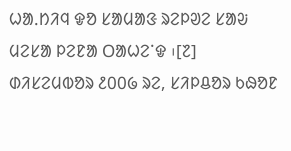ᱦᱟᱹᱴᱤᱧ ᱫᱚ ᱥᱟᱢᱟᱝ ᱨᱮᱞᱣᱮ ᱥᱟᱶ ᱢᱮᱥᱟ ᱞᱮᱱᱟ ᱛᱟᱦᱮᱸᱫ ᱾[᱗]
ᱰᱤᱥᱮᱢᱵᱚᱨ ᱒᱐᱐᱙ ᱨᱮ, ᱥᱤᱞᱪᱚᱨ ᱠᱷᱚᱱ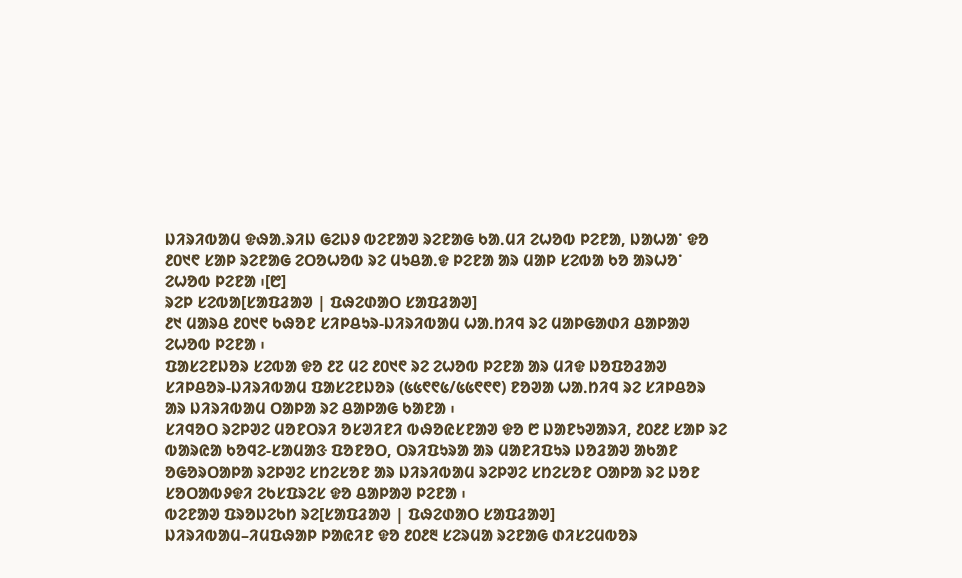ᱡᱤᱨᱤᱵᱟᱢ ᱫᱷᱟᱹᱨᱤᱡ ᱜᱮᱡᱽ ᱵᱮᱱᱟᱣ ᱨᱮᱱᱟᱜ ᱠᱟᱹᱢᱤ ᱮᱦᱚᱵ ᱞᱮᱱᱟ, ᱡᱟᱦᱟᱸ ᱫᱚ ᱒᱐᱑᱖ ᱥᱟᱞ ᱨᱮᱱᱟᱜ ᱮᱛᱚᱦᱚᱵ ᱨᱮ ᱢᱩᱪᱟᱹᱫ ᱞᱮᱱᱟ ᱟᱨ ᱢᱟᱞ ᱥᱮᱵᱟ ᱠᱚ ᱟᱨᱦᱚᱸ ᱮᱦᱚᱵ ᱞᱮᱱᱟ ᱾[᱘]
ᱨᱮᱞ ᱥᱮᱵᱟ[ᱥᱟᱯᱲᱟᱣ | ᱯᱷᱮᱰᱟᱛ ᱥᱟᱯᱲᱟᱣ]
᱒᱑ ᱢᱟᱨᱪ ᱒᱐᱑᱖ ᱠᱷᱚᱱ ᱥᱤᱞᱪᱩᱨ-ᱡᱤᱨᱤᱵᱟᱢ ᱦᱟᱹᱴᱤᱧ ᱨᱮ ᱢᱟᱞᱜᱟᱰᱤ ᱪᱟᱞᱟᱣ ᱮᱦᱚᱵ ᱞᱮᱱᱟ ᱾
ᱯᱟᱥᱮᱱᱡᱚᱨ ᱥᱮᱵᱟ ᱫᱚ ᱒᱗ ᱢᱮ ᱒᱐᱑᱖ ᱨᱮ ᱮᱦᱚᱵ ᱞᱮᱱᱟ ᱟᱨ ᱢᱤᱫ ᱡᱚᱯᱚᱲᱟᱣ ᱥᱤᱞᱪᱚᱨ-ᱡᱤᱨᱤᱵᱟᱢ ᱯᱟᱥᱮᱱᱡᱚᱨ (᱕᱕᱖᱖᱕/᱕᱕᱖᱖᱖) ᱱᱚᱣᱟ ᱦᱟᱹᱴᱤᱧ ᱨᱮ ᱥᱤᱞᱪᱚᱨ ᱟᱨ ᱡᱤᱨᱤᱵᱟᱢ ᱛᱟᱞᱟ ᱨᱮ ᱪᱟᱞᱟᱜ ᱠᱟᱱᱟ ᱾
ᱥᱤᱧᱚᱛ ᱨᱮᱞᱣᱮ ᱢᱚᱱᱛᱨᱤ ᱚᱥᱣᱤᱱᱤ ᱵᱷᱚᱭᱥᱱᱟᱣ ᱫᱚ ᱘ ᱡᱟᱱᱩᱣᱟᱨᱤ, ᱒᱐᱒᱒ ᱥᱟᱞ ᱨᱮ ᱵᱟᱨᱭᱟ ᱠᱚᱧᱮ-ᱥᱟᱢᱟᱝ ᱯᱚᱱᱚᱛ, ᱛᱨᱤᱯᱩᱨᱟ ᱟᱨ ᱢᱟᱱᱤᱯᱩᱨ ᱡᱚᱲᱟᱣ ᱟᱠᱟᱱ ᱚᱜᱚᱨᱛᱟᱞᱟ ᱨᱮᱞᱣᱮ ᱥᱴᱮᱥᱚᱱ ᱟᱨ ᱡᱤᱨᱤᱵᱟᱢ ᱨᱮᱞᱣᱮ ᱥᱴᱮᱥᱚᱱ ᱛᱟᱞᱟ ᱨᱮ ᱡᱚᱱ ᱥᱚᱛᱟᱵᱽᱫᱤ ᱮᱠᱥᱯᱨᱮᱥ ᱫᱚ ᱪᱟᱞᱟᱣ ᱞᱮᱱᱟ ᱾
ᱵᱮᱱᱟᱣ ᱯᱨᱚᱡᱮᱠᱴ ᱨᱮ[ᱥᱟᱯᱲᱟᱣ | ᱯᱷᱮᱰᱟᱛ ᱥᱟᱯᱲᱟᱣ]
ᱡᱤᱨᱤᱵᱟᱢ–ᱤᱢᱯᱷᱟᱞ ᱞᱟᱭᱤᱱ ᱫᱚ ᱒᱐᱒᱓ ᱥᱮᱨᱢᱟ ᱨᱮᱱᱟᱜ ᱰᱤᱥᱮᱢᱵᱚᱨ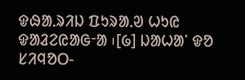ᱫᱷᱟᱹᱨᱤᱡ ᱯᱩᱨᱟᱹᱣ ᱦᱩᱭ ᱫᱟᱲᱮᱭᱟᱜᱼᱟ ᱾[᱙] ᱡᱟᱦᱟᱸ ᱫᱚ ᱥᱤᱧᱚᱛ-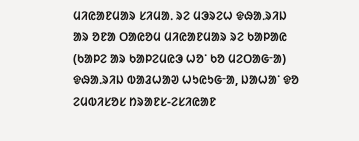ᱢᱤᱭᱟᱱᱢᱟᱨ ᱥᱤᱢᱟᱹ ᱨᱮ ᱢᱳᱨᱮᱦ ᱫᱷᱟᱹᱨᱤᱡ ᱟᱨ ᱚᱱᱟ ᱛᱟᱭᱚᱢ ᱢᱤᱭᱟᱱᱢᱟᱨ ᱨᱮ ᱠᱟᱞᱟᱭ (ᱠᱟᱞᱮ ᱟᱨ ᱠᱟᱞᱮᱢᱭᱳ ᱦᱚᱸ ᱠᱚ ᱢᱮᱛᱟᱜᱼᱟ) ᱫᱷᱟᱹᱨᱤᱡ ᱵᱟᱲᱦᱟᱣ ᱦᱩᱭᱩᱜᱼᱟ, ᱡᱟᱦᱟᱸ ᱫᱚ ᱮᱢᱵᱤᱥᱚᱥ ᱴᱨᱟᱱᱥ-ᱮᱥᱤᱭᱟᱱ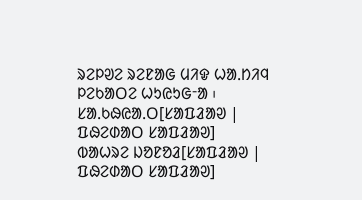ᱨᱮᱞᱣᱮ ᱨᱮᱱᱟᱜ ᱢᱤᱫ ᱦᱟᱹᱴᱤᱧ ᱞᱮᱠᱟᱛᱮ ᱦᱩᱭᱩᱜᱼᱟ ᱾
ᱥᱟᱹᱠᱷᱭᱟᱹᱛ[ᱥᱟᱯᱲᱟᱣ | ᱯᱷᱮᱰᱟᱛ ᱥᱟᱯᱲᱟᱣ]
ᱵᱟᱦᱨᱮ ᱡᱚᱱᱚᱲ[ᱥᱟᱯᱲᱟᱣ | ᱯᱷᱮᱰᱟᱛ ᱥᱟᱯᱲᱟᱣ]